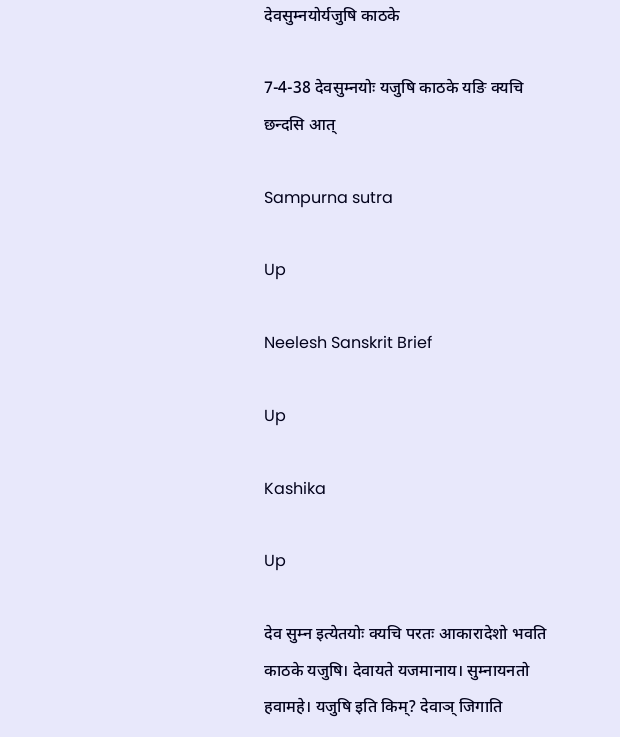देवसुम्नयोर्यजुषि काठके

7-4-38 देवसुम्नयोः यजुषि काठके यङि क्यचि छन्दसि आत्

Sampurna sutra

Up

Neelesh Sanskrit Brief

Up

Kashika

Up

देव सुम्न इत्येतयोः क्यचि परतः आकारादेशो भवति काठके यजुषि। देवायते यजमानाय। सुम्नायनतो हवामहे। यजुषि इति किम्? देवाञ् जिगाति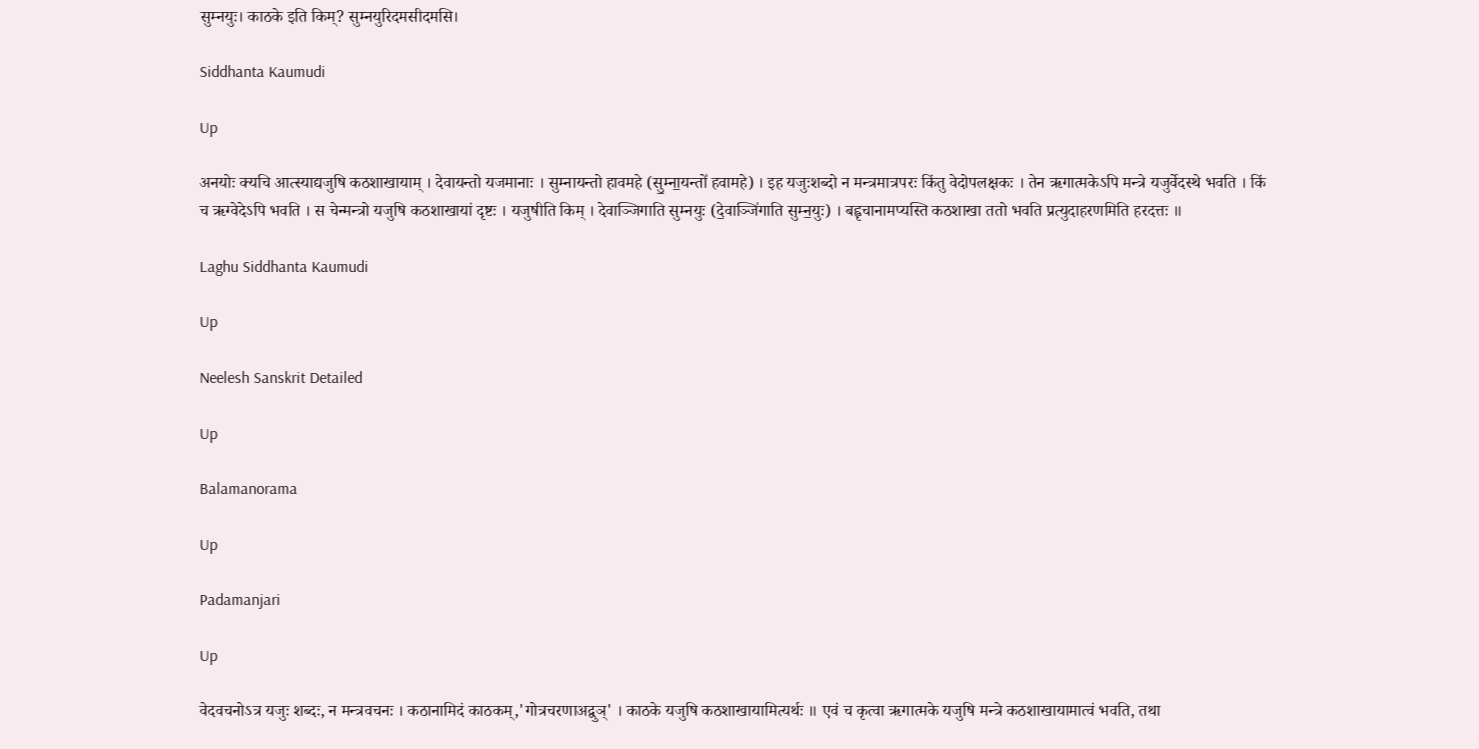सुम्नयुः। काठके इति किम्? सुम्नयुरिदमसीदमसि।

Siddhanta Kaumudi

Up

अनयोः क्यचि आत्स्याद्यजुषि कठशाखायाम् । देवायन्तो यजमानाः । सुम्नायन्तो हावमहे (सु॒म्ना॒यन्तो॑ हवामहे) । इह यजुःशब्दो न मन्त्रमात्रपरः किंतु वेदोपलक्षकः । तेन ऋगात्मकेऽपि मन्त्रे यजुर्वेदस्थे भवति । किं च ऋग्वेदेऽपि भवति । स चेन्मन्त्रो यजुषि कठशाखायां दृष्टः । यजुषीति किम् । देवाञ्जिगाति सुम्नयुः (दे॒वाञ्जि॑गाति सुम्न॒युः) । बह्वृचानामप्यस्ति कठशाखा ततो भवति प्रत्युदाहरणमिति हरदत्तः ॥

Laghu Siddhanta Kaumudi

Up

Neelesh Sanskrit Detailed

Up

Balamanorama

Up

Padamanjari

Up

वेदवचनोऽत्र यजुः शब्दः, न मन्त्रवचनः । कठानामिदं काठकम्,'गोत्रचरणाअद्वुञ्' । काठके यजुषि कठशाखायामित्यर्थः ॥ एवं च कृत्वा ऋगात्मके यजुषि मन्त्रे कठशाखायामात्वं भवति, तथा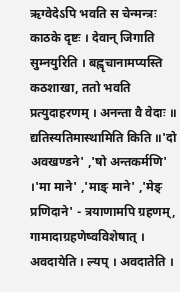ऋग्वेदेऽपि भवति स चेन्मन्त्रः काठके दृष्टः । देवान् जिगाति सुम्नयुरिति । बह्वृचानामप्यस्ति कठशाखा, ततो भवति प्रत्युदाहरणम् । अनन्ता वै वेदाः ॥ द्यतिस्यतिमास्थामिति किति ॥'दो अवखण्डने' ,'षो अन्तकर्मणि' ।'मा माने' ,'माङ् माने' ,'मेङ् प्रणिदाने' - त्रयाणामपि ग्रहणम्, गामादाग्रहणेष्वविशेषात् । अवदायेति । ल्यप् । अवदातेति ।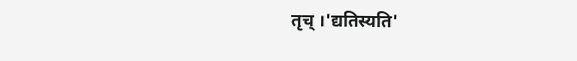तृच् ।'द्यतिस्यति'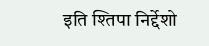इति श्तिपा निर्द्देशो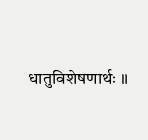धातुविशेषणार्थः ॥